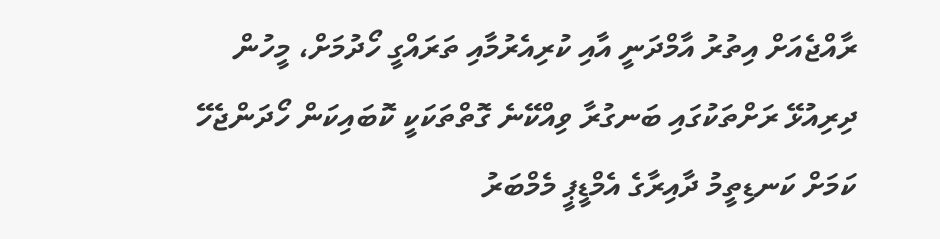ރާއްޖެއަށް އިތުރު އާމްދަނީ އާއި ކުރިއެރުމާއި ތަރައްގީ ހޯދުމަށް، މީހުން ދިރިއުޅޭ ރަށްތަކުގައި ބަނގުރާ ވިއްކޭނެ ގޮތްތަކަކީ ކޮބައިކަން ހޯދަންޖެހޭ ކަމަށް ކަނޑިތީމު ދާއިރާގެ އެމްޑީޕީ މެމްބަރު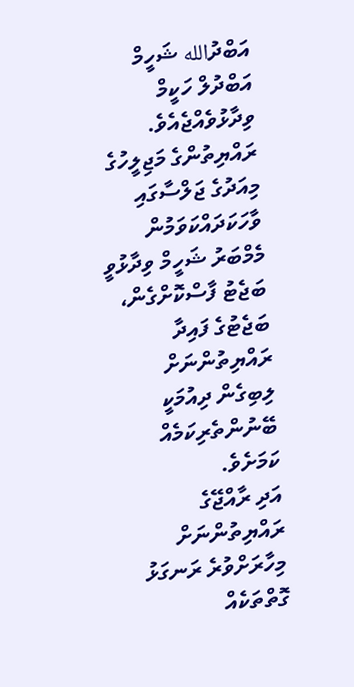އަބްދުالله ޝަހީމް އަބްދުލް ހަކީމް ވިދާޅުވެއްޖެއެވެ.
ރައްޔިތުންގެ މަޖިލީހުގެ މިއަދުގެ ޖަލްސާގައި ވާހަކަދައްކަވަމުން މެމްބަރު ޝަހީމް ވިދާޅުވީ ބަޖެޓު ފާސްކޮށްގެން، ބަޖެޓުގެ ފައިދާ ރައްޔިތުންނަށް ލިބިގެން ދިއުމަކީ ބޭނުންތެރިކަމެއް ކަމަށެވެ.
އަދި ރާއްޖޭގެ ރައްޔިތުންނަށް މިހާރަށްވުރެ ރަނގަޅު ގޮތްތަކެއް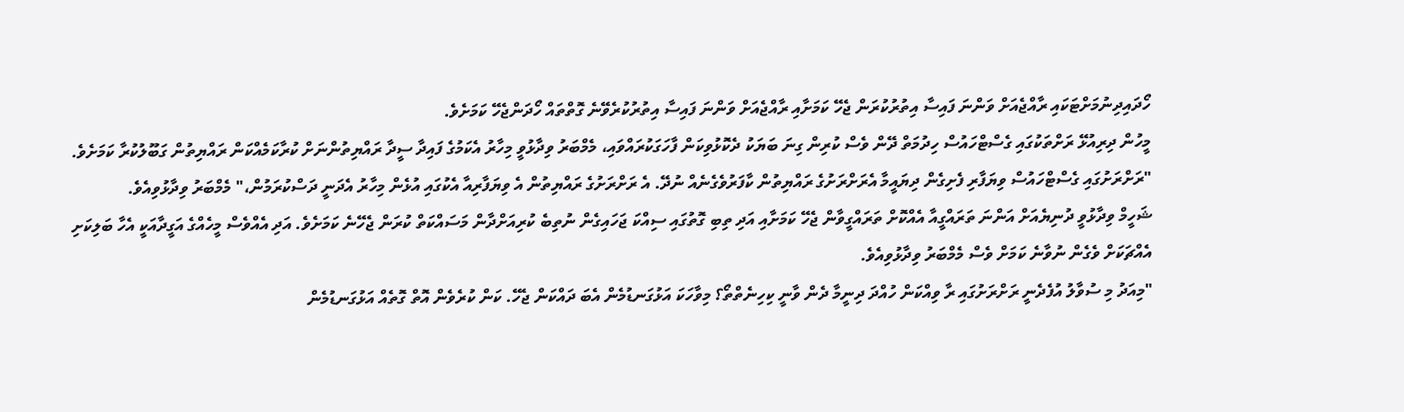ހޯދައިދިނުމަށްޓަކައި ރާއްޖެއަށް ވަންނަ ފައިސާ އިތުރުކުރަން ޖެހޭ ކަމަށާއި ރާއްޖެއަށް ވަންނަ ފައިސާ އިތުރުކުރެވޭނެ ގޮތްތައް ހޯދަންޖެހޭ ކަމަށެވެ.
މީހުން ދިރިއުޅޭ ރަށްތަކުގައި ގެސްޓްހައުސް ހިދުމަތް ދޭން ވެސް ކުރިން ގިނަ ބަޔަކު ދެކޮޅުވިކަން ފާހަގަކުރައްވައި، މެމްބަރު ވިދާޅުވީ މިހާރު އެކަމުގެ ފައިދާ ސީދާ ރައްޔިތުންނަށް ކުރާކަމެއްކަން ރައްޔިތުން ގަބޫލުކުރާ ކަމަށެވެ.
"ރަށްރަށުގައި ގެސްޓްހައުސް ވިޔަފާރި ފެށިގެން ދިޔައީމާ އެރަށްރަށުގެ ރައްޔިތުން ކާފަރުވެގެނެއް ނުދޭ. އެ ރަށްރަށުގެ ރައްޔިތުން އެ ވިޔަފާރިއާ އެކުގައި އުޅެން މިހާރު އެދަނީ ދަސްކުރަމުން،" މެމްބަރު ވިދާޅުވިއެވެ.
ޝަހީމް ވިދާޅުވީ ދުނިޔެއަށް އަންނަ ތަރައްގީއާ އެއްކޮށް ތަރައްގީވާން ޖެހޭ ކަމަށާއި އަދި ތިބި ގޮތުގައި ސިއްކަ ޖަހައިގެން ނުތިބެ ކުރިއަށްދާން މަސައްކަތް ކުރަން ޖެހޭނެ ކަމަށެވެ. އަދި އެއްވެސް މީހެއްގެ އަގީދާއަކީ އެހާ ބަލިކަށި އެއްޗަކަށް ވެގެން ނުވާނެ ކަމަށް ވެސް މެމްބަރު ވިދާޅުވިއެވެ.
"މިއަދު މި ސުވާލު އުފެދެނީ ރަށްރަށުގައި ރާ ވިއްކަން ހުއްދަ ދިނީމާ ދެން ވާނީ ކިހިނެތްތޯ؟ މިވާހަކަ އަޅުގަނޑުމެން އެބަ ދައްކަން ޖެހޭ. ކަން ކުރެވެން އޮތް ގޮތެއް އަޅުގަނޑުމެން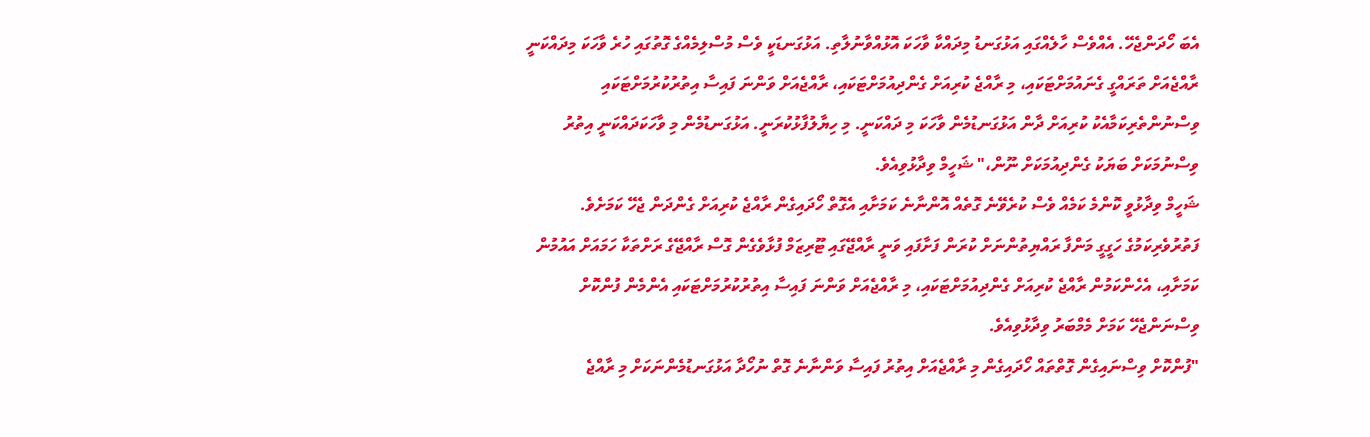އެބަ ހޯދަންޖެހޭ. އެއްވެސް ހާލެއްގައި އަޅުގަނޑު މިދައްކާ ވާހަކަ އޮޅުއްވާނުލާތި. އަޅުގަނޑަކީ ވެސް މުސްލިމެއްގެ ގޮތުގައި ހުރެ ވާހަކަ މިދައްކަނީ ރާއްޖެއަށް ތަރައްގީ ގެނައުމަށްޓަކައި، މި ރާއްޖެ ކުރިއަށް ގެންދިއުމަށްޓަކައި، ރާއްޖެއަށް ވަންނަ ފައިސާ އިތުރުކުރުމަށްޓަކައި ވިސްނުންތެރިކަމާއެކު ކުރިއަށް ދާން އަޅުގަނޑުމެން ވާހަކަ މި ދައްކަނީ. މި ހިޔާލުފާޅުކުރަނީ. އަޅުގަނޑުމެން މި ވާހަކަދައްކަނީ އިތުރު ވިސްނުމަކަށް ބަޔަކު ގެންދިއުމަކަށް ނޫން،" ޝަހީމް ވިދާޅުވިއެވެ.
ޝަހީމް ވިދާޅުވީ ކޮންމެ ކަމެއް ވެސް ކުރެވޭނެ ގޮތެއް އޮންނާނެ ކަމަށާއި އެގޮތް ހޯދައިގެން ރާއްޖެ ކުރިއަށް ގެންދަން ޖެހޭ ކަމަށެވެ.
ފަތުރުވެރިކަމުގެ ހަގީގީ މަންފާ ރައްޔިތުންނަށް ކުރަން ފަށާފައި ވަނީ ރާއްޖޭގައި ޓޫރިޒަމް ފުޅާވެގެން ގޮސް ރާއްޖޭގެ ރަށްތަކާ ހަމައަށް އައުމުން ކަމަށާއި، އެހެންކަމުން ރާއްޖެ ކުރިއަށް ގެންދިއުމަށްޓަކައި، މި ރާއްޖެއަށް ވަންނަ ފައިސާ އިތުރުކުރުމަށްޓަކައި އެންމެން ފުންކޮށް ވިސްނަންޖެހޭ ކަމަށް މެމްބަރު ވިދާޅުވިއެވެ.
"ފުންކޮށް ވިސްނައިގެން ގޮތްތައް ހޯދައިގެން މި ރާއްޖެއަށް އިތުރު ފައިސާ ވަންނާނެ ގޮތް ނުހޯދާ އަޅުގަނޑުމެންނަކަށް މި ރާއްޖެ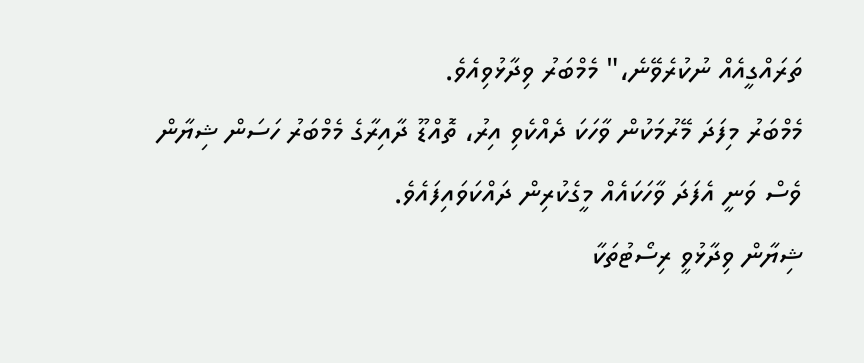ތަރައްގީއެއް ނުކުރެވޭނެ،" މެމްބަރު ވިދާޅުވިއެވެ.
މެމްބަރު މިފަދަ މޭރުމަކުން ވާހަކަ ދެއްކެވި އިރު، ތޮއްޑޫ ދާއިރާގެ މެމްބަރު ހަސަން ޝިޔާން ވެސް ވަނީ އެފަދަ ވާހަކައެއް މީގެކުރިން ދައްކަވައިފައެވެ.
ޝިޔާން ވިދާޅުވީ ރިސޯޓުތަކާ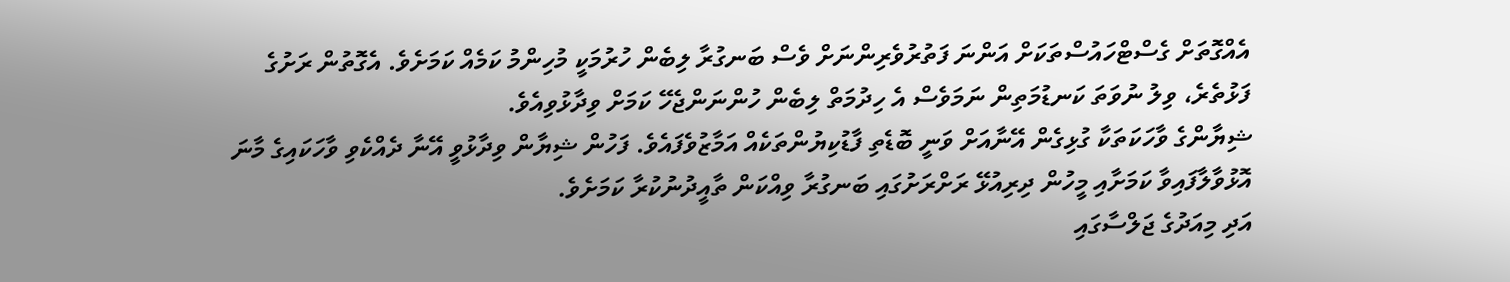އެއްގޮތަށް ގެސްޓްހައުސްތަކަށް އަންނަ ފަތުރުވެރިންނަށް ވެސް ބަނގުރާ ލިބެން ހުރުމަކީ މުހިންމު ކަމެއް ކަމަށެވެ. އެގޮތުން ރަށުގެ ފަޅުތެރެ، ވިލު ނުވަތަ ކަނޑުމަތިން ނަމަވެސް އެ ހިދުމަތް ލިބެން ހުންނަންޖެހޭ ކަމަށް ވިދާޅުވިއެވެ.
ޝިޔާންގެ ވާހަކަތަކާ ގުޅިގެން އޭނާއަށް ވަނީ ބޮޑެތި ފާޑުކިޔުންތަކެއް އަމާޒުވެފައެވެ. ފަހުން ޝިޔާން ވިދާޅުވީ އޭނާ ދެއްކެވި ވާހަކައިގެ މާނަ އޮޅުވާލާފައިވާ ކަމަށާއި މީހުން ދިރިއުޅޭ ރަށްރަށުގައި ބަނގުރާ ވިއްކަން ތާއީދުނުކުރާ ކަމަށެވެ.
އަދި މިއަދުގެ ޖަލްސާގައި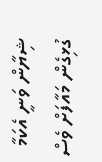ޝިޔާން ވަނީ އެކަމާ ގުޅިގެން މައާފަށް ވެސް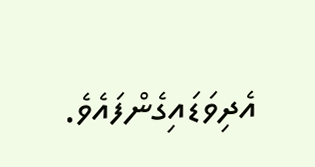އެދިވަޑައިގެންފައެވެ.